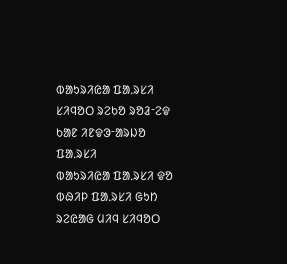ᱵᱟᱩᱨᱤᱭᱟ ᱯᱟᱹᱨᱥᱤ
ᱥᱤᱧᱚᱛ ᱨᱮᱠᱚ ᱨᱚᱲᱼᱮᱫ ᱠᱟᱱ ᱤᱱᱫᱳᱼᱟᱨᱡᱚ ᱯᱟᱹᱨᱥᱤ
ᱵᱟᱩᱨᱤᱭᱟ ᱯᱟᱹᱨᱥᱤ ᱫᱚ ᱵᱷᱤᱞ ᱯᱟᱹᱨᱥᱤ ᱜᱩᱴ ᱨᱮᱭᱟᱜ ᱢᱤᱧ ᱥᱤᱧᱚᱛ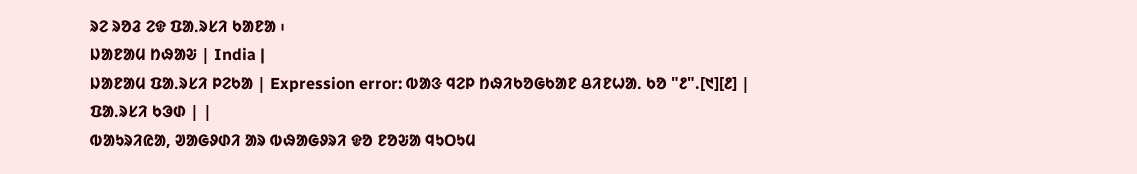ᱨᱮ ᱨᱚᱲ ᱮᱫ ᱯᱟᱹᱨᱥᱤ ᱠᱟᱱᱟ ᱾
ᱡᱟᱱᱟᱢ ᱴᱷᱟᱶ | India |
ᱡᱟᱱᱟᱢ ᱯᱟᱹᱨᱥᱤ ᱞᱮᱠᱟ | Expression error: ᱵᱟᱝ ᱧᱮᱞ ᱴᱷᱤᱠᱚᱜᱠᱟᱱ ᱪᱤᱱᱦᱟᱹ ᱠᱚ "᱒".[᱑][᱒] |
ᱯᱟᱹᱨᱥᱤ ᱠᱳᱰ | |
ᱵᱟᱩᱨᱤᱭᱟ, ᱣᱟᱜᱽᱰᱤ ᱟᱨ ᱵᱷᱟᱜᱽᱨᱤ ᱫᱚ ᱱᱚᱶᱟ ᱧᱩᱛᱩᱢ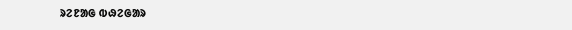ᱨᱮᱱᱟᱜ ᱵᱷᱮᱜᱟᱨ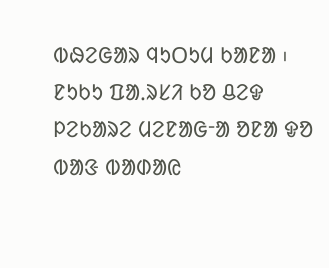ᱵᱷᱮᱜᱟᱨ ᱧᱩᱛᱩᱢ ᱠᱟᱱᱟ ᱾ ᱱᱩᱠᱩ ᱯᱟᱹᱨᱥᱤ ᱠᱚ ᱪᱮᱫ ᱞᱮᱠᱟᱨᱮ ᱢᱮᱱᱟᱜᱼᱟ ᱚᱱᱟ ᱫᱚ ᱵᱟᱝ ᱵᱟᱰᱟᱭ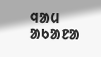ᱧᱟᱢ ᱟᱠᱟᱱᱟ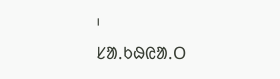᱾
ᱥᱟᱹᱠᱷᱭᱟᱹᱛ